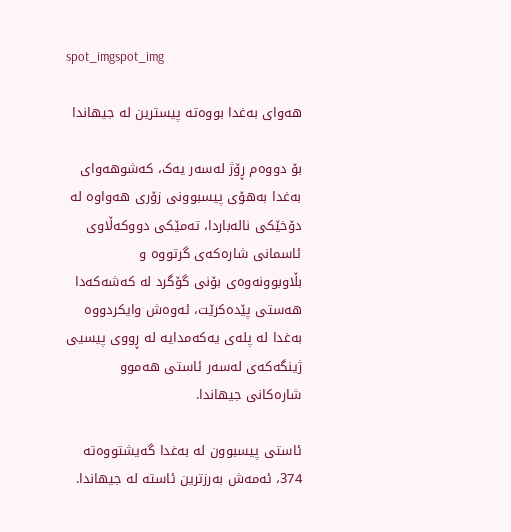spot_imgspot_img

هەوای بەغدا بووەتە پیسترین لە جیهاندا

بۆ دووەم ڕۆژ لەسەر یەک، کەشوهەوای بەغدا بەهۆی پیسبوونی زۆری هەواوە لە دۆخێکی نالەباردا، تەمێکی دووکەڵاوی ئاسمانی شارەکەی گرتووە و بڵاوبوونەوەی بۆنی گۆگرد لە کەشەکەدا هەستی پێدەکرێت، ئەوەش وایکردووە بەغدا لە پلەی یەکەمدایە لە ڕووی پیسیی ژینگەکەی لەسەر ئاستی هەموو شارەکانی جیهاندا.

ئاستی پیسبوون لە بەغدا گەیشتووەتە 374، ئەمەش بەرزترین ئاستە لە جیهاندا.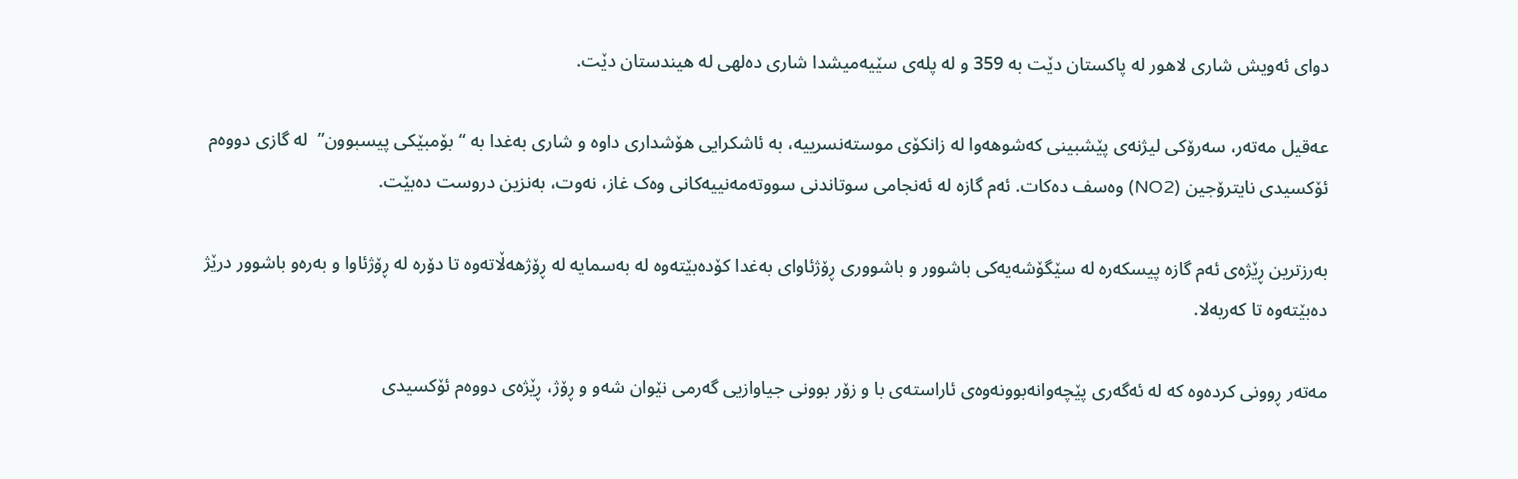دوای ئەویش شاری لاھور لە پاکستان دێت بە 359 و لە پلەی سێیەمیشدا شاری دەلهی لە ھیندستان دێت.

عەقیل مەتەر، سەرۆکی لیژنەی پێشبینی کەشوهەوا لە زانکۆی موستەنسرییە، بە ئاشکرایی هۆشداری داوە و شاری بەغدا بە “بۆمبێکی پیسبوون”  لە گازی دووەم ئۆکسیدی نایترۆجین (NO2) وەسف دەکات. ئەم گازە لە ئەنجامی سوتاندنی سووتەمەنییەکانی وەک غاز، نەوت، بەنزین دروست دەبێت.

بەرزترین ڕێژەی ئەم گازە پیسکەرە لە سێگۆشەیەکی باشوور و باشووری ڕۆژئاوای بەغدا کۆدەبێتەوە لە بەسمایە لە ڕۆژهەڵاتەوە تا دۆرە لە ڕۆژئاوا و بەرەو باشوور درێژ دەبێتەوە تا کەربەلا.

مەتەر ڕوونی کردەوە کە لە ئەگەری پێچەوانەبوونەوەی ئاراستەی با و زۆر بوونی جیاوازیی گەرمی نێوان شەو و ڕۆژ، ڕێژەی دووەم ئۆکسیدی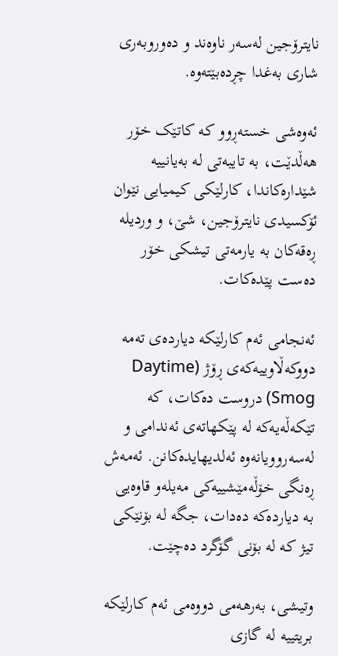نایترۆجین لەسەر ناوەند و دەوروبەری شاری بەغدا چڕدەبێتەوە.

ئەوەشی خستەڕوو کە کاتێک خۆر هەڵدێت، بە تایبەتی لە بەیانییە شێدارەکاندا، کارلێکی کیمیایی نێوان ئۆکسیدی نایترۆجین، شێ، و وردیلە ڕەقەکان بە یارمەتی تیشکی خۆر دەست پێدەکات.

ئەنجامی ئەم کارلێکە دیاردەی تەمە دووکەڵاوییەکەی ڕۆژ (Daytime Smog) دروست دەکات، کە تێکەڵەیەکە لە پێکهاتەی ئەندامی و لەسەروویانەوە ئەلدیھایدەکانن. ئەمەش ڕەنگی خۆڵەمێشییەکی مەیلەو قاوەیی بە دیاردەکە دەدات، جگە لە بۆنێکی تیژ کە لە بۆنی گۆگرد دەچێت.

وتیشی، بەرهەمی دووەمی ئەم کارلێکە بریتییە لە گازی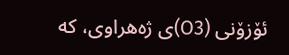ئۆزۆنی (O3)ی ژەهراوی، کە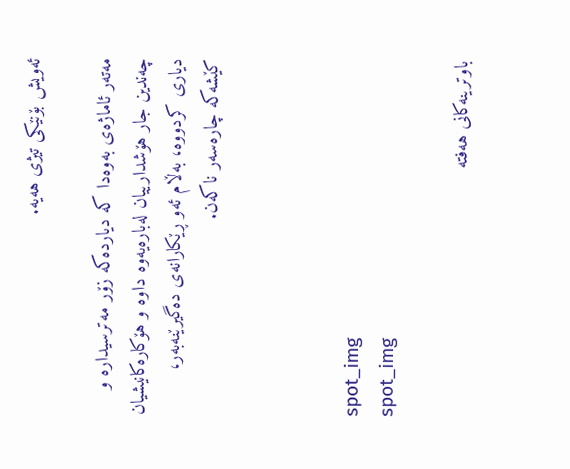ئەویش بۆنێکی تیژی هەیە.

مەتەر ئاماژەی بەوەدا کە دیاردەکە زۆر مەترسیدارە و چەندین جار هۆشدارییان لەبارەیەوە داوە و هۆکارەکانیشیان دیاری کردووە، بەڵام ئەو ڕێکارانەی دەگیرێنەبەر، کێشەکە چارەسەر ناکەن.



spot_img
spot_img

باوترینەکانی هەفتە